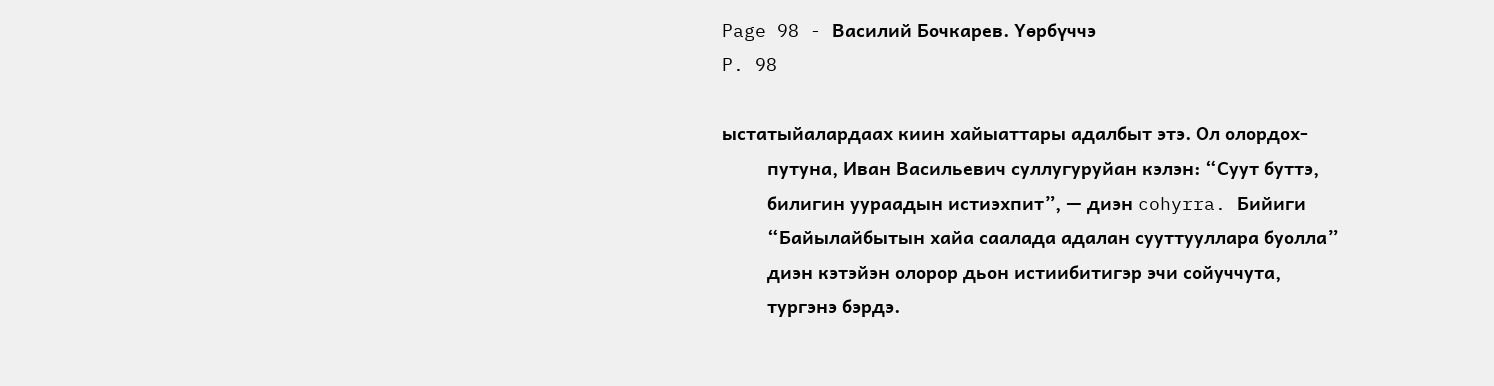Page 98 - Василий Бочкарев. Үөрбүччэ
P. 98

ыстатыйалардаах киин хайыаттары адалбыт этэ. Ол олордох-
         путуна, Иван Васильевич суллугуруйан кэлэн: “Суут буттэ,
         билигин уураадын истиэхпит”, — диэн cohyrra. Бийиги
         “Байылайбытын хайа саалада адалан сууттууллара буолла”
         диэн кэтэйэн олорор дьон истиибитигэр эчи сойуччута,
         тургэнэ бэрдэ.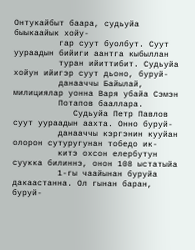Онтукайбыт баара, судьуйа быыкаайык хойу-
         гар суут буолбут. Суут уураадын бийиги аантга кыбыллан
         туран ийиттибит. Судьуйа хойун ийигэр суут дьоно, буруй-
         данааччы Байылай, милициялар уонна Варя убайа Сэмэн
         Потапов бааллара.
            Судьуйа Петр Павлов суут уураадын аахта. Онно буруй-
         данааччы кэргэнин кууйан олорон сутуругунан тобедо ик-
         китэ охсон елербутун суукка билиннэ, онон 108 ыстатыйа
         1-гы чаайынан буруйа дакаастанна. Ол гынан баран, буруй-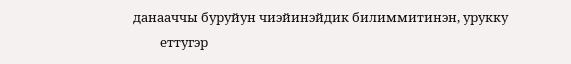данааччы буруйун чиэйинэйдик билиммитинэн, урукку
         еттугэр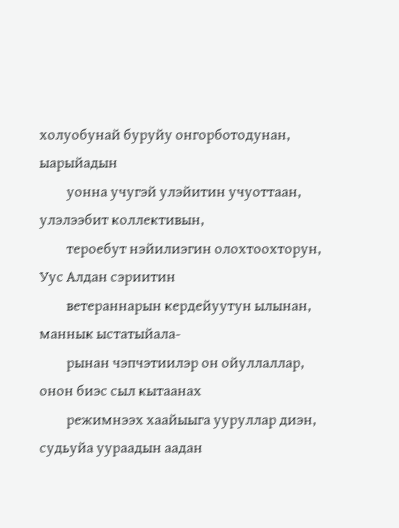холуобунай буруйу онгорботодунан, ыарыйадын
         уонна учугэй улэйитин учуоттаан, улэлээбит коллективын,
         тероебут нэйилиэгин олохтоохторун, Уус Алдан сэриитин
         ветераннарын кердейуутун ылынан, маннык ыстатыйала-
         рынан чэпчэтиилэр он ойуллаллар, онон биэс сыл кытаанах
         режимнээх хаайыыга ууруллар диэн, судьуйа уураадын аадан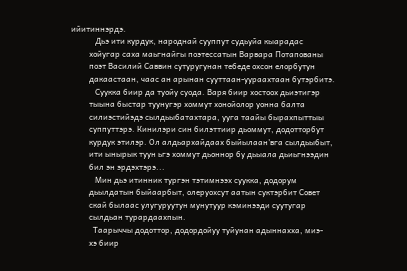ийитиннэрдэ.
            Дьэ ити курдук, народнай сууппут судьуйа кыарадас
         хойугар саха маьгнайгы поэтессатын Варвара Потапованы
         поэт Василий Саввин сутуругунан тебеде охсон елорбутун
         дакаастаан, чаас ан арынан сууттаан-уураахтаан бутэрбитэ.
            Суукка биир да туойу суода. Варя биир хостоох дьиэтигэр
         тыына быстар туунугэр хоммут хонойолор уонна балта
         силиэстийэдэ сылдьыбатахтара, ууга таайы бырахпыттыы
         суппуттэрэ. Кинилэри син билэттиир дьоммут, додотторбут
         курдук этилэр. Ол алдьархайдаах быйылаан'вга сылдьыбыт,
         ити ынырык туун ьгэ хоммут дьоннор бу дьыала дьиьгнээдин
         бил эн эрдэхтэрэ...
            Мин дьэ итинник тургэн тэтимнээх суукка, додорум
         дьылдатын быйаарбыт, олеруохсут аатын суктэрбит Совет
         скай былаас улугуруутун мунутуур кэминээди суутугар
         сылдьан турардаахпын.
           Таарыччы додоттор, додордойуу туйунан адыннахха, миэ-
         хэ биир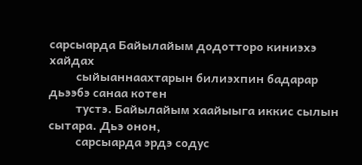сарсыарда Байылайым додотторо киниэхэ хайдах
         сыйыаннаахтарын билиэхпин бадарар дьээбэ санаа котен
         тустэ. Байылайым хаайыыга иккис сылын сытара. Дьэ онон,
         сарсыарда эрдэ содус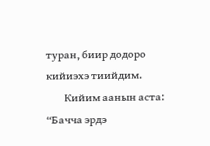туран, биир додоро кийиэхэ тиийдим.
         Кийим аанын аста: “Бачча эрдэ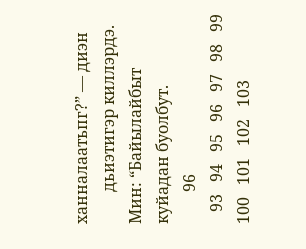ханналаатьпг?” — диэн
        дьиэтигэр киллэрдэ. Мин: “Байылайбыт куйадан буолбут.
        96
   93   94   95   96   97   98   99   100   101   102   103